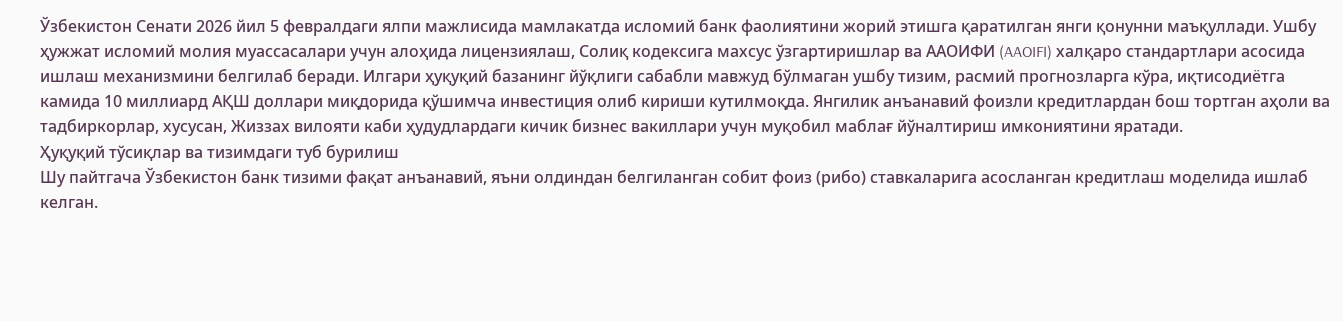Ўзбекистон Сенати 2026 йил 5 февралдаги ялпи мажлисида мамлакатда исломий банк фаолиятини жорий этишга қаратилган янги қонунни маъқуллади. Ушбу ҳужжат исломий молия муассасалари учун алоҳида лицензиялаш, Солиқ кодексига махсус ўзгартиришлар ва ААОИФИ (AAOIFI) халқаро стандартлари асосида ишлаш механизмини белгилаб беради. Илгари ҳуқуқий базанинг йўқлиги сабабли мавжуд бўлмаган ушбу тизим, расмий прогнозларга кўра, иқтисодиётга камида 10 миллиард АҚШ доллари миқдорида қўшимча инвестиция олиб кириши кутилмоқда. Янгилик анъанавий фоизли кредитлардан бош тортган аҳоли ва тадбиркорлар, хусусан, Жиззах вилояти каби ҳудудлардаги кичик бизнес вакиллари учун муқобил маблағ йўналтириш имкониятини яратади.
Ҳуқуқий тўсиқлар ва тизимдаги туб бурилиш
Шу пайтгача Ўзбекистон банк тизими фақат анъанавий, яъни олдиндан белгиланган собит фоиз (рибо) ставкаларига асосланган кредитлаш моделида ишлаб келган.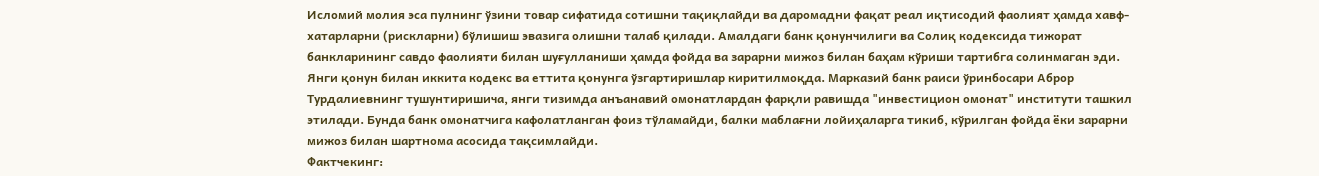Исломий молия эса пулнинг ўзини товар сифатида сотишни тақиқлайди ва даромадни фақат реал иқтисодий фаолият ҳамда хавф-хатарларни (рискларни) бўлишиш эвазига олишни талаб қилади. Амалдаги банк қонунчилиги ва Солиқ кодексида тижорат банкларининг савдо фаолияти билан шуғулланиши ҳамда фойда ва зарарни мижоз билан баҳам кўриши тартибга солинмаган эди.
Янги қонун билан иккита кодекс ва еттита қонунга ўзгартиришлар киритилмоқда. Марказий банк раиси ўринбосари Аброр Турдалиевнинг тушунтиришича, янги тизимда анъанавий омонатлардан фарқли равишда "инвестицион омонат" институти ташкил этилади. Бунда банк омонатчига кафолатланган фоиз тўламайди, балки маблағни лойиҳаларга тикиб, кўрилган фойда ёки зарарни мижоз билан шартнома асосида тақсимлайди.
Фактчекинг: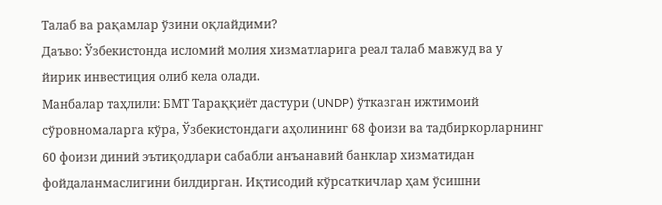Талаб ва рақамлар ўзини оқлайдими?
Даъво: Ўзбекистонда исломий молия хизматларига реал талаб мавжуд ва у йирик инвестиция олиб кела олади.
Манбалар таҳлили: БМТ Тараққиёт дастури (UNDP) ўтказган ижтимоий сўровномаларга кўра, Ўзбекистондаги аҳолининг 68 фоизи ва тадбиркорларнинг 60 фоизи диний эътиқодлари сабабли анъанавий банклар хизматидан фойдаланмаслигини билдирган. Иқтисодий кўрсаткичлар ҳам ўсишни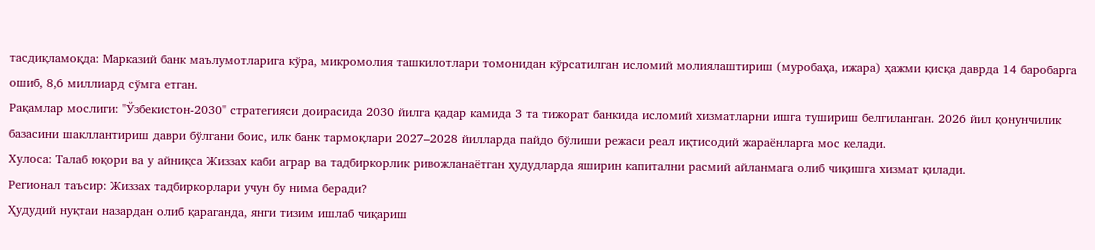тасдиқламоқда: Марказий банк маълумотларига кўра, микромолия ташкилотлари томонидан кўрсатилган исломий молиялаштириш (муробаҳа, ижара) ҳажми қисқа даврда 14 баробарга ошиб, 8,6 миллиард сўмга етган.
Рақамлар мослиги: "Ўзбекистон-2030" стратегияси доирасида 2030 йилга қадар камида 3 та тижорат банкида исломий хизматларни ишга тушириш белгиланган. 2026 йил қонунчилик базасини шакллантириш даври бўлгани боис, илк банк тармоқлари 2027–2028 йилларда пайдо бўлиши режаси реал иқтисодий жараёнларга мос келади.
Хулоса: Талаб юқори ва у айниқса Жиззах каби аграр ва тадбиркорлик ривожланаётган ҳудудларда яширин капитални расмий айланмага олиб чиқишга хизмат қилади.
Регионал таъсир: Жиззах тадбиркорлари учун бу нима беради?
Ҳудудий нуқтаи назардан олиб қараганда, янги тизим ишлаб чиқариш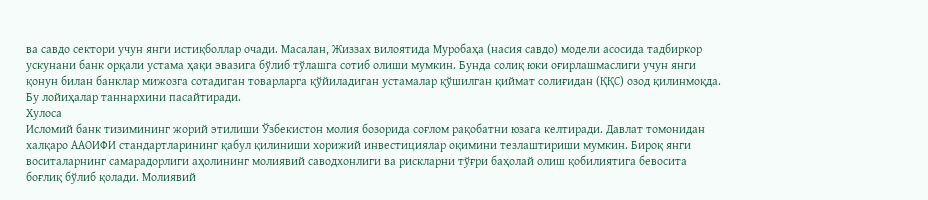ва савдо сектори учун янги истиқболлар очади. Масалан, Жиззах вилоятида Муробаҳа (насия савдо) модели асосида тадбиркор ускунани банк орқали устама ҳақи эвазига бўлиб тўлашга сотиб олиши мумкин. Бунда солиқ юки оғирлашмаслиги учун янги қонун билан банклар мижозга сотадиган товарларга қўйиладиган устамалар қўшилган қиймат солиғидан (ҚҚС) озод қилинмоқда. Бу лойиҳалар таннархини пасайтиради.
Хулоса
Исломий банк тизимининг жорий этилиши Ўзбекистон молия бозорида соғлом рақобатни юзага келтиради. Давлат томонидан халқаро ААОИФИ стандартларининг қабул қилиниши хорижий инвестициялар оқимини тезлаштириши мумкин. Бироқ янги воситаларнинг самарадорлиги аҳолининг молиявий саводхонлиги ва рискларни тўғри баҳолай олиш қобилиятига бевосита боғлиқ бўлиб қолади. Молиявий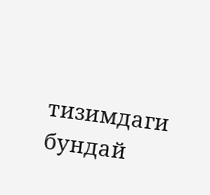тизимдаги бундай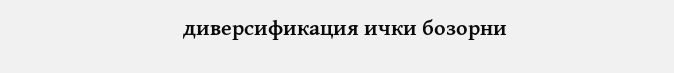диверсификация ички бозорни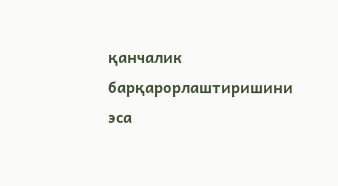қанчалик барқарорлаштиришини эса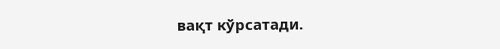вақт кўрсатади.